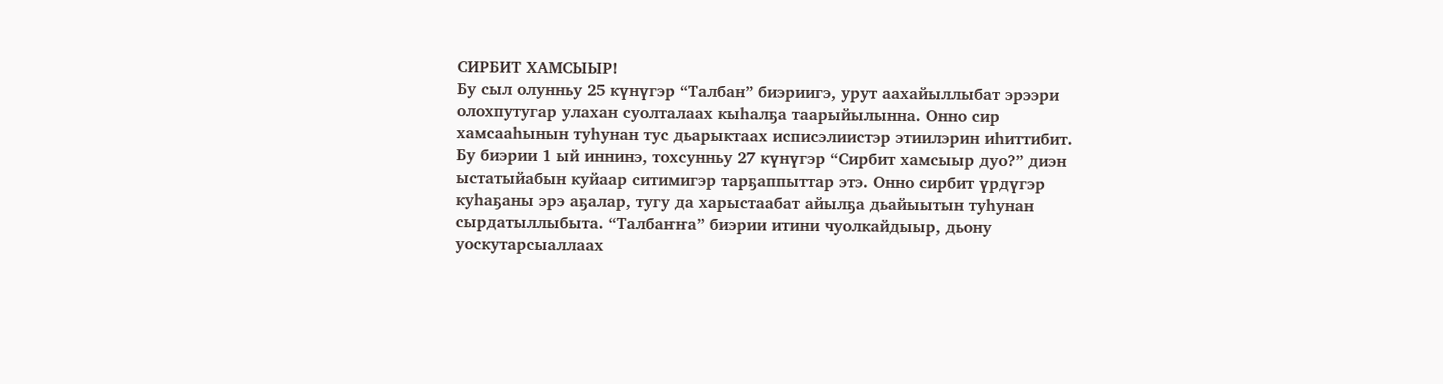СИРБИТ ХАМСЫЫР!
Бу сыл олунньу 25 күнүгэр “Талбан” биэриигэ, урут аахайыллыбат эрээри олохпутугар улахан суолталаах кыһалҕа таарыйылынна. Онно сир хамсааһынын туһунан тус дьарыктаах исписэлиистэр этиилэрин иһиттибит.
Бу биэрии 1 ый иннинэ, тохсунньу 27 күнүгэр “Сирбит хамсыыр дуо?” диэн ыстатыйабын куйаар ситимигэр тарҕаппыттар этэ. Онно сирбит үрдүгэр куһаҕаны эрэ аҕалар, тугу да харыстаабат айылҕа дьайыытын туһунан сырдатыллыбыта. “Талбаҥҥа” биэрии итини чуолкайдыыр, дьону уоскутарсыаллаах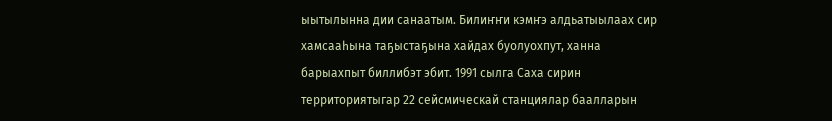ыытылынна дии санаатым. Билиҥҥи кэмҥэ алдьатыылаах сир хамсааһына таҕыстаҕына хайдах буолуохпут, ханна барыахпыт биллибэт эбит. 1991 сылга Саха сирин территориятыгар 22 сейсмическай станциялар баалларын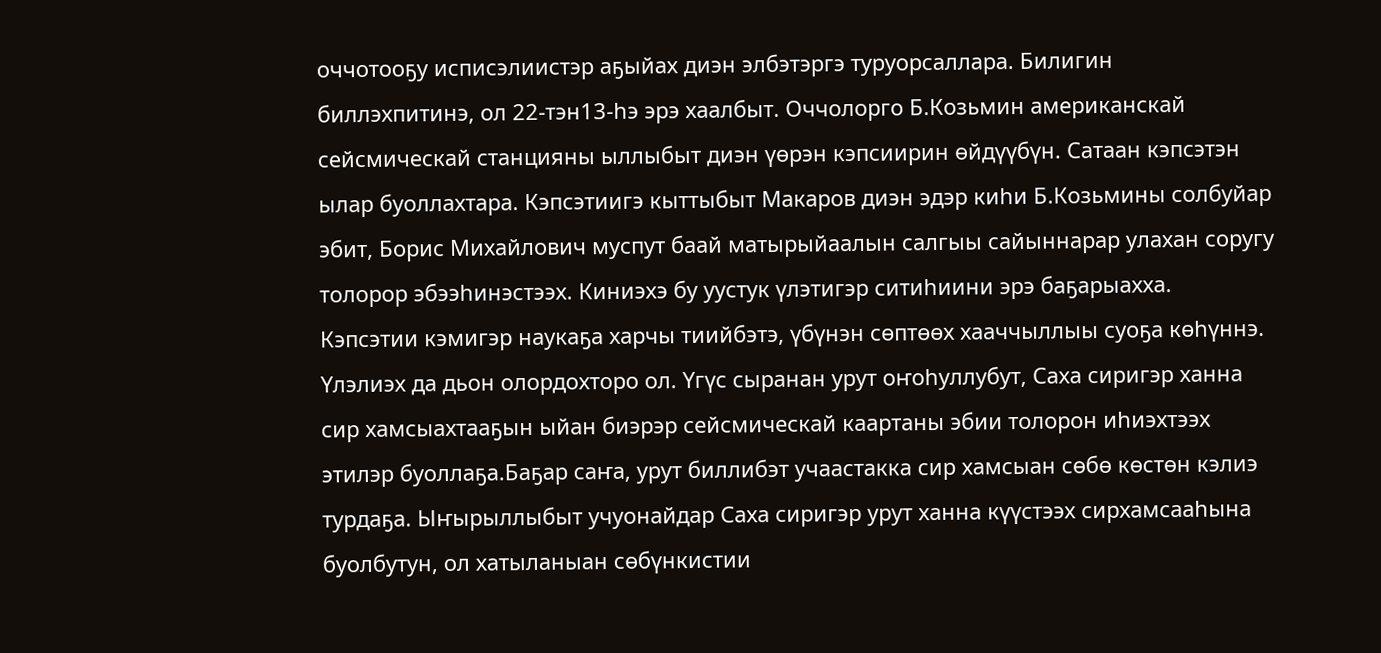оччотооҕу исписэлиистэр аҕыйах диэн элбэтэргэ туруорсаллара. Билигин биллэхпитинэ, ол 22-тэн13-һэ эрэ хаалбыт. Оччолорго Б.Козьмин американскай сейсмическай станцияны ыллыбыт диэн үөрэн кэпсиирин өйдүүбүн. Сатаан кэпсэтэн ылар буоллахтара. Кэпсэтиигэ кыттыбыт Макаров диэн эдэр киһи Б.Козьмины солбуйар эбит, Борис Михайлович муспут баай матырыйаалын салгыы сайыннарар улахан соругу толорор эбээһинэстээх. Киниэхэ бу уустук үлэтигэр ситиһиини эрэ баҕарыахха. Кэпсэтии кэмигэр наукаҕа харчы тиийбэтэ, үбүнэн сөптөөх хааччыллыы суоҕа көһүннэ. Үлэлиэх да дьон олордохторо ол. Үгүс сыранан урут оҥоһуллубут, Саха сиригэр ханна сир хамсыахтааҕын ыйан биэрэр сейсмическай каартаны эбии толорон иһиэхтээх этилэр буоллаҕа.Баҕар саҥа, урут биллибэт учаастакка сир хамсыан сөбө көстөн кэлиэ турдаҕа. Ыҥырыллыбыт учуонайдар Саха сиригэр урут ханна күүстээх сирхамсааһына буолбутун, ол хатыланыан сөбүнкистии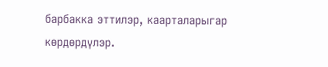барбакка эттилэр, каарталарыгар көрдөрдүлэр.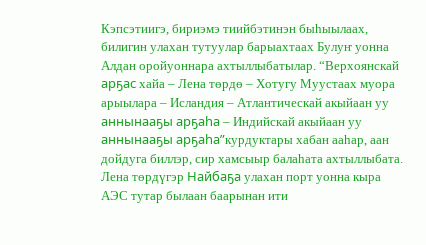Кэпсэтиигэ, бириэмэ тиийбэтинэн быһыылаах, билигин улахан тутуулар барыахтаах Булуҥ уонна Алдан оройуоннара ахтыллыбатылар. “Верхоянскай арҕас хайа – Лена төрдө – Хотугу Муустаах муора арыылара – Исландия – Атлантическай акыйаан уу аннынааҕы арҕаһа – Индийскай акыйаан уу аннынааҕы арҕаһа”курдуктары хабан ааһар, аан дойдуга биллэр, сир хамсыыр балаһата ахтыллыбата. Лена төрдүгэр Найбаҕа улахан порт уонна кыра АЭС тутар былаан баарынан ити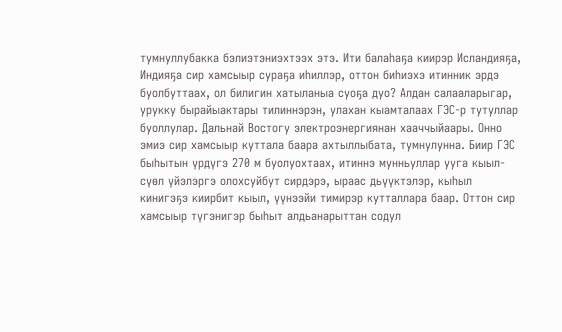тумнуллубакка бэлиэтэниэхтээх этэ. Ити балаһаҕа киирэр Исландияҕа, Индияҕа сир хамсыыр сураҕа иһиллэр, оттон биһиэхэ итинник эрдэ буолбуттаах, ол билигин хатыланыа суоҕа дуо? Алдан салааларыгар, урукку бырайыактары тилиннэрэн, улахан кыамталаах ГЭС-р тутуллар буоллулар. Дальнай Востогу электроэнергиянан хааччыйаары. Онно эмиэ сир хамсыыр куттала баара ахтыллыбата, тумнулунна. Биир ГЭС быһытын үрдүгэ 270 м буолуохтаах, итиннэ мунньуллар ууга кыыл-сүөл үйэлэргэ олохсуйбут сирдэрэ, ыраас дьүүктэлэр, кыһыл кинигэҕэ киирбит кыыл, үүнээйи тимирэр кутталлара баар. Оттон сир хамсыыр түгэнигэр быһыт алдьанарыттан содул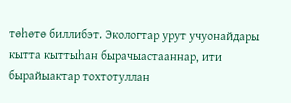төһөтө биллибэт. Экологтар урут учуонайдары кытта кыттыһан бырачыастааннар, ити бырайыактар тохтотуллан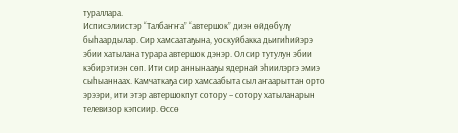тураллара.
Исписэлиистэр “Талбаҥҥа” “автершок” диэн өйдөбүлү быһаардылар. Сир хамсаатаҕына, уоскуйбакка дьигиһийэрэ эбии хатылана турара автершок дэнэр. Ол сир тутулун эбии кэбирэтиэн сөп. Ити сир аннынааҕы ядернай эһиилэргэ эмиэ сыһыаннаах. Камчаткаҕа сир хамсаабыта сыл аҥаарыттан орто эрээри, ити этэр автершокпут сотору – сотору хатыланарын телевизор кэпсиир. Өссө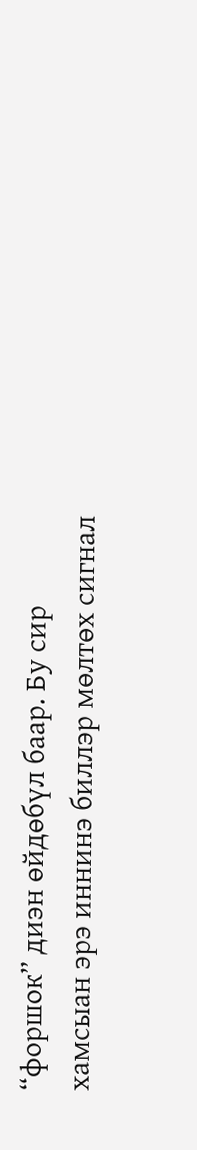“форшок” диэн өйдөбүл баар. Бу сир хамсыан эрэ иннинэ биллэр мөлтөх сигнал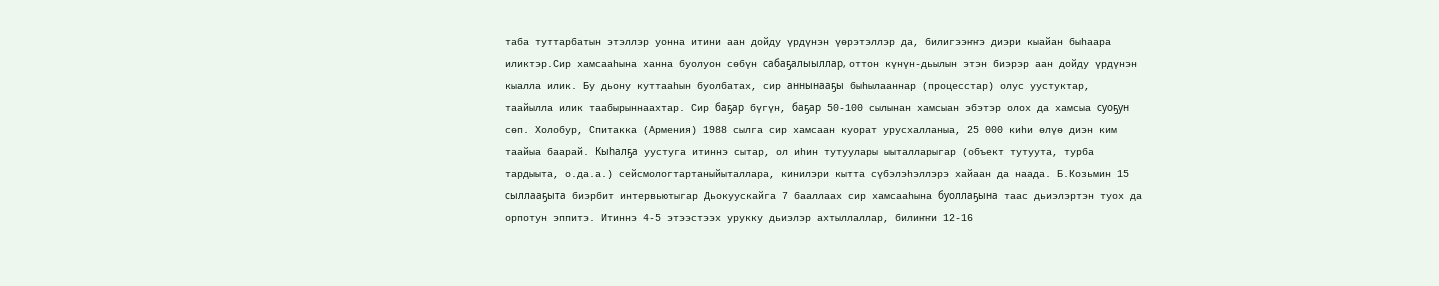таба туттарбатын этэллэр уонна итини аан дойду үрдүнэн үөрэтэллэр да, билигээҥҥэ диэри кыайан быһаара иликтэр.Сир хамсааһына ханна буолуон сөбүн сабаҕалыыллар, оттон күнүн-дьылын этэн биэрэр аан дойду үрдүнэн кыалла илик. Бу дьону куттааһын буолбатах, сир аннынааҕы быһылааннар (процесстар) олус уустуктар, таайылла илик таабырыннаахтар. Сир баҕар бүгүн, баҕар 50-100 сылынан хамсыан эбэтэр олох да хамсыа суоҕун сөп. Холобур, Спитакка (Армения) 1988 сылга сир хамсаан куорат урусхалланыа, 25 000 киһи өлүө диэн ким таайыа баарай. Кыһалҕа уустуга итиннэ сытар, ол иһин тутуулары ыыталларыгар (объект тутуута, турба тардыыта, о.да.а.) сейсмологтартаныйыталлара, кинилэри кытта сүбэлэһэллэрэ хайаан да наада. Б.Козьмин 15 сыллааҕыта биэрбит интервьютыгар Дьокуускайга 7 бааллаах сир хамсааһына буоллаҕына таас дьиэлэртэн туох да орпотун эппитэ. Итиннэ 4-5 этээстээх урукку дьиэлэр ахтыллаллар, билиҥҥи 12-16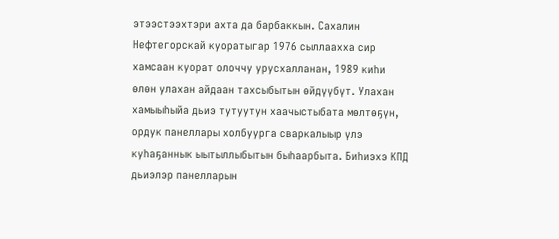этээстээхтэри ахта да барбаккын. Сахалин Нефтегорскай куоратыгар 1976 сыллаахха сир хамсаан куорат олоччу урусхалланан, 1989 киһи өлөн улахан айдаан тахсыбытын өйдүүбүт. Улахан хамыыһыйа дьиэ тутуутун хаачыстыбата мөлтөҕүн, ордук панеллары холбуурга сваркалыыр үлэ куһаҕаннык ыытыллыбытын быһаарбыта. Биһиэхэ КПД дьиэлэр панелларын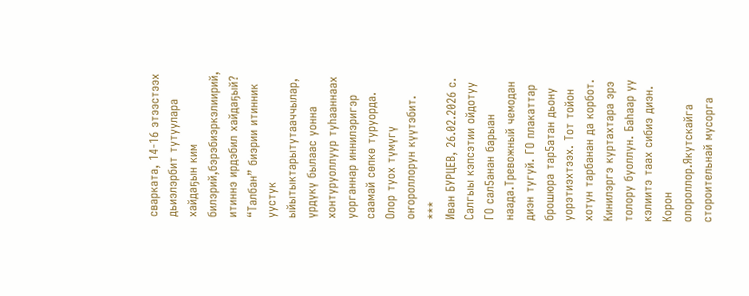сварката, 14-16 этээстээх дьиэлэрбит тутуулара хайдаҕын ким билэрий,бэрэбиэркэлиирий, итиннэ ирдэбил хайдаҕый? “Талбан” биэрии итинник уустук ыйытыктарытутааччылар, үрдүкү былаас уонна хонтуруоллуур туһааннаах уорганнар иннилэригэр саамай сөпкө туруорда. Олор туох түмүгү оҥороллорун күүтэбит.
***
Иван БУРЦЕВ, 26.02.2026 с.
Салгыы кэпсэтии ойдотуу ГО сал5анан барыан наада.Тревожный чемодан диэн тугуй. ГО плакаттар брошюра тар5атан дьону уорэтиэхтээх. Тот тойон хотун тарбанан да корбот. Кинилэргэ куртахтара эрэ толору буоллун. Баhаар уу кэлиитэ таах сибиэ диэн. Корон олороллор.Якутскайга стороительнай мусорга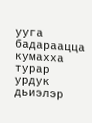ууга бадараацца кумахха турар урдук дьиэлэр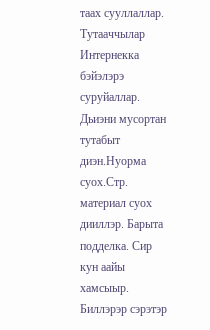таах сууллаллар. Тутааччылар Интернекка бэйэлэрэ суруйаллар. Дьиэни мусортан тутабыт диэн.Нуорма суох.Стр. материал суох дииллэр. Барыта подделка. Сир кун аайы хамсыыр. Биллэрэр сэрэтэр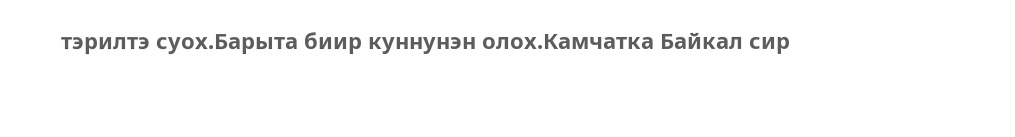тэрилтэ суох.Барыта биир куннунэн олох.Камчатка Байкал сир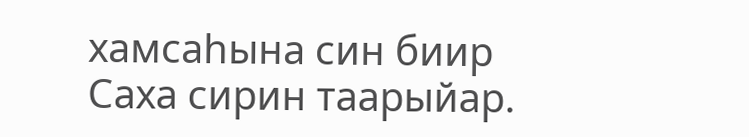хамсаhына син биир Саха сирин таарыйар.